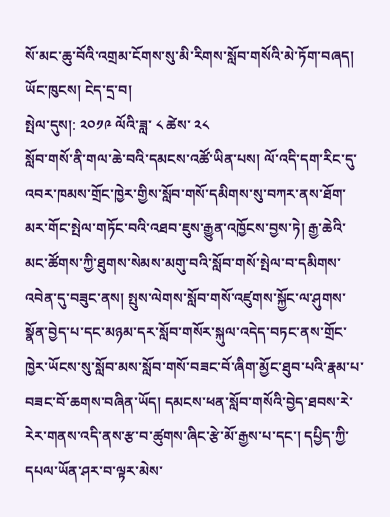སོ་མང་ཆུ་བོའི་འགྲམ་ངོགས་སུ་མི་རིགས་སློབ་གསོའི་མེ་ཏོག་བཞད།
ཡོང་ཁུངས། ངེད་དྲ་བ།
སྤེལ་དུས།: ༢༠༡༩ ལོའི་ཟླ་ ༨ ཚེས་ ༢༨
སློབ་གསོ་ནི་གལ་ཆེ་བའི་དམངས་འཚོ་ཡིན་པས། ལོ་འདི་དག་རིང་དུ་འབར་ཁམས་གྲོང་ཁྱེར་གྱིས་སློབ་གསོ་དམིགས་སུ་བཀར་ནས་ཐོག་མར་གོང་སྤེལ་གཏོང་བའི་འཐབ་ཇུས་རྒྱུན་འཁྱོངས་བྱས་ཏེ། རྒྱ་ཆེའི་མང་ཚོགས་ཀྱི་ཐུགས་སེམས་མགུ་བའི་སློབ་གསོ་སྤེལ་བ་དམིགས་འབེན་དུ་བཟུང་ནས། སྤུས་ལེགས་སློབ་གསོ་འཛུགས་སྐྱོང་ལ་ཤུགས་སྣོན་བྱེད་པ་དང་མཉམ་དར་སློབ་གསོར་སྐུལ་འདེད་བཏང་ནས་གྲོང་ཁྱེར་ཡོངས་སུ་སློབ་མས་སློབ་གསོ་བཟང་བོ་ཞིག་མྱོང་ཐུབ་པའི་རྣམ་པ་བཟང་བོ་ཆགས་བཞིན་ཡོད། དམངས་ཕན་སློབ་གསོའི་བྱེད་ཐབས་རེ་རེར་གནས་འདི་ནས་རྩ་བ་ཚུགས་ཞིང་རྩེ་མོ་རྒྱས་པ་དང་། དཔྱིད་ཀྱི་དཔལ་ཡོན་ཤར་བ་ལྟར་མེས་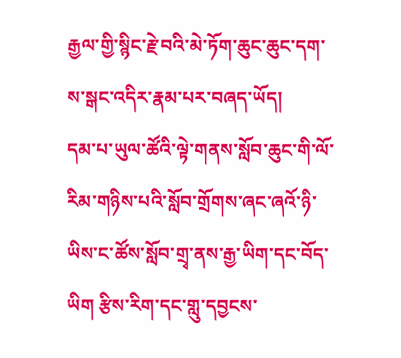རྒྱལ་གྱི་སྙིང་རྗེ་བའི་མེ་ཏོག་ཆུང་ཆུང་དག་ས་སྒང་འདིར་རྣམ་པར་བཞད་ཡོད།
དམ་པ་ཡུལ་ཚོའི་ལྟེ་གནས་སློབ་ཆུང་གི་ལོ་རིམ་གཉིས་པའི་སློབ་གྲོགས་ཞང་ཞའོ་ཉི་ཡིས་ང་ཚོས་སློབ་གྲྭ་ནས་རྒྱ་ཡིག་དང་བོད་ཡིག རྩིས་རིག་དང་གླུ་དབྱངས་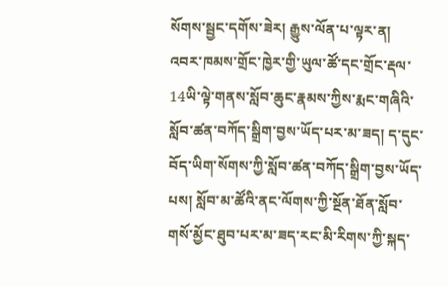སོགས་སྦྱང་དགོས་ཟེར། རྒྱུས་ལོན་པ་ལྟར་ན། འབར་ཁམས་གྲོང་ཁྱེར་གྱི་ཡུལ་ཚོ་དང་གྲོང་རྡལ་14ཡི་ལྟེ་གནས་སློབ་ཆུང་རྣམས་ཀྱིས་རྨང་གཞིའི་སློབ་ཚན་བཀོད་སྒྲིག་བྱས་ཡོད་པར་མ་ཟད། ད་དུང་བོད་ཡིག་སོགས་ཀྱི་སློབ་ཚན་བཀོད་སྒྲིག་བྱས་ཡོད་པས། སློབ་མ་ཚོའི་ནང་ལོགས་ཀྱི་སྔོན་ཐོན་སློབ་གསོ་མྱོང་ཐུབ་པར་མ་ཟད་རང་མི་རིགས་ཀྱི་སྐད་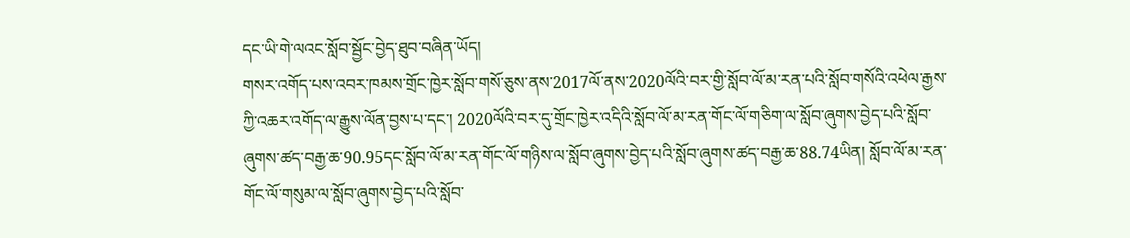དང་ཡི་གེ་ལའང་སློབ་སྦྱོང་བྱེད་ཐུབ་བཞིན་ཡོད།
གསར་འགོད་པས་འབར་ཁམས་གྲོང་ཁྱེར་སློབ་གསོ་ཅུས་ནས་2017ལོ་ནས་2020ལོའི་བར་གྱི་སློབ་ལོ་མ་རན་པའི་སློབ་གསོའི་འཕེལ་རྒྱས་ཀྱི་འཆར་འགོད་ལ་རྒྱུས་ལོན་བྱས་པ་དང་། 2020ལོའི་བར་དུ་གྲོང་ཁྱེར་འདིའི་སློབ་ལོ་མ་རན་གོང་ལོ་གཅིག་ལ་སློབ་ཞུགས་བྱེད་པའི་སློབ་ཞུགས་ཚད་བརྒྱ་ཆ་90.95དང་སློབ་ལོ་མ་རན་གོང་ལོ་གཉིས་ལ་སློབ་ཞུགས་བྱེད་པའི་སློབ་ཞུགས་ཚད་བརྒྱ་ཆ་88.74ཡིན། སློབ་ལོ་མ་རན་གོང་ལོ་གསུམ་ལ་སློབ་ཞུགས་བྱེད་པའི་སློབ་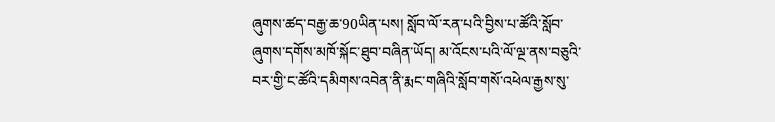ཞུགས་ཚད་བརྒྱ་ཆ་90ཡིན་པས། སློབ་ལོ་རན་པའི་བྱིས་པ་ཚོའི་སློབ་ཞུགས་དགོས་མཁོ་སྐོང་ཐུབ་བཞིན་ཡོད། མ་འོངས་པའི་ལོ་ལྔ་ནས་བཅུའི་བར་གྱི་ང་ཚོའི་དམིགས་འབེན་ནི་རྨང་གཞིའི་སློབ་གསོ་འཕེལ་རྒྱས་སུ་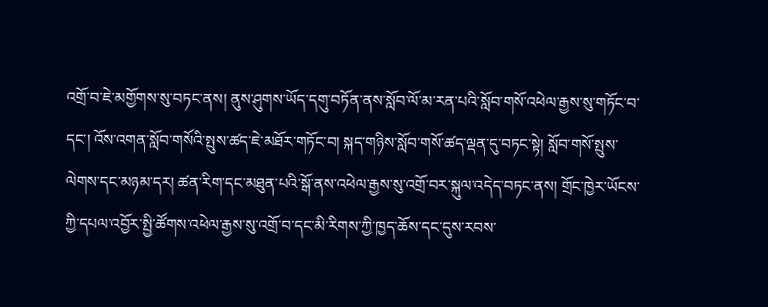འགྲོ་བ་ཇེ་མགྱོགས་སུ་བཏང་ནས། ནུས་ཤུགས་ཡོད་དགུ་བཏོན་ནས་སློབ་ལོ་མ་རན་པའི་སློབ་གསོ་འཕེལ་རྒྱས་སུ་གཏོང་བ་དང་། འོས་འགན་སློབ་གསོའི་སྤུས་ཚད་ཇེ་མཐོར་གཏོང་བ། སྐད་གཉིས་སློབ་གསོ་ཚད་ལྡན་དུ་བཏང་སྟེ། སློབ་གསོ་སྤུས་ལེགས་དང་མཉམ་དར། ཚན་རིག་དང་མཐུན་པའི་སྒོ་ནས་འཕེལ་རྒྱས་སུ་འགྲོ་བར་སྐུལ་འདེད་བཏང་ནས། གྲོང་ཁྱེར་ཡོངས་ཀྱི་དཔལ་འབྱོར་སྤྱི་ཚོགས་འཕེལ་རྒྱས་སུ་འགྲོ་བ་དང་མི་རིགས་ཀྱི་ཁྱད་ཆོས་དང་དུས་རབས་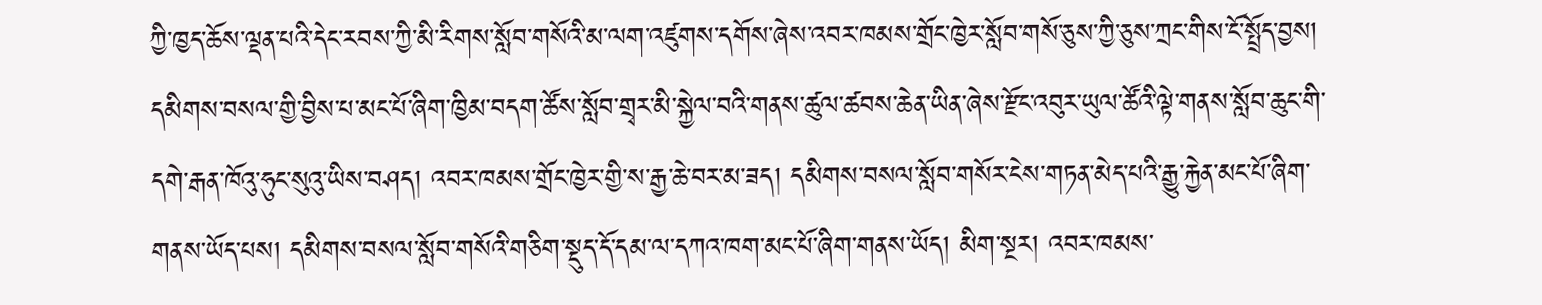ཀྱི་ཁྱད་ཆོས་ལྡན་པའི་དེང་རབས་ཀྱི་མི་རིགས་སློབ་གསོའི་མ་ལག་འཛུགས་དགོས་ཞེས་འབར་ཁམས་གྲོང་ཁྱེར་སློབ་གསོ་ཅུས་ཀྱི་ཅུས་ཀྲང་གིས་ངོ་སྤྲོད་བྱས།
དམིགས་བསལ་གྱི་བྱིས་པ་མང་པོ་ཞིག་ཁྱིམ་བདག་ཚོས་སློབ་གྲྭར་མི་སྐྱེལ་བའི་གནས་ཚུལ་ཚབས་ཆེན་ཡིན་ཞེས་རྫོང་འབུར་ཡུལ་ཚོའི་ལྟེ་གནས་སློབ་ཆུང་གི་དགེ་རྒན་ཁོའུ་ཧུང་སུའུ་ཡིས་བཤད། འབར་ཁམས་གྲོང་ཁྱེར་གྱི་ས་རྒྱ་ཆེ་བར་མ་ཟད། དམིགས་བསལ་སློབ་གསོར་ངེས་གཏན་མེད་པའི་རྒྱུ་རྐྱེན་མང་པོ་ཞིག་གནས་ཡོད་པས། དམིགས་བསལ་སློབ་གསོའི་གཅིག་སྡུད་དོ་དམ་ལ་དཀའ་ཁག་མང་པོ་ཞིག་གནས་ཡོད། མིག་སྔར། འབར་ཁམས་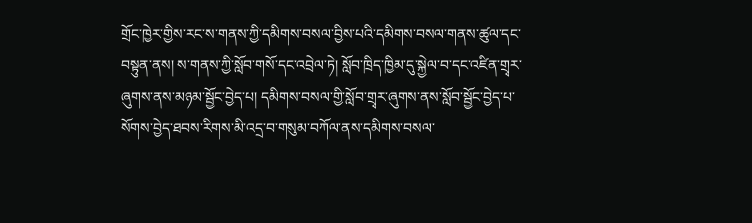གྲོང་ཁྱེར་གྱིས་རང་ས་གནས་ཀྱི་དམིགས་བསལ་བྱིས་པའི་དམིགས་བསལ་གནས་ཚུལ་དང་བསྟུན་ནས། ས་གནས་ཀྱི་སློབ་གསོ་དང་འབྲེལ་ཏེ། སློབ་ཁྲིད་ཁྱིམ་དུ་སྐྱེལ་བ་དང་འཛིན་གྲྭར་ཞུགས་ནས་མཉམ་སྦྱོང་བྱེད་པ། དམིགས་བསལ་གྱི་སློབ་གྲྭར་ཞུགས་ནས་སློབ་སྦྱོང་བྱེད་པ་སོགས་བྱེད་ཐབས་རིགས་མི་འདྲ་བ་གསུམ་བཀོལ་ནས་དམིགས་བསལ་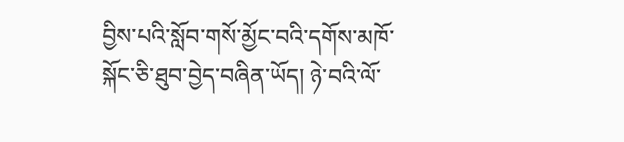བྱིས་པའི་སློབ་གསོ་མྱོང་བའི་དགོས་མཁོ་སྐོང་ཅི་ཐུབ་བྱེད་བཞིན་ཡོད། ཉེ་བའི་ལོ་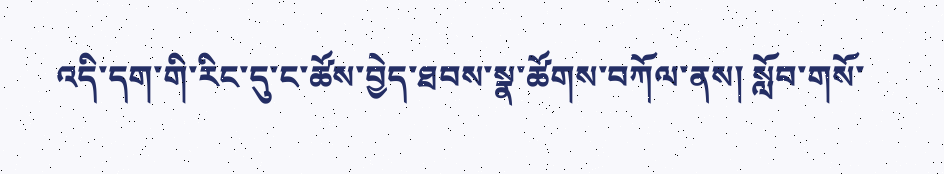འདི་དག་གི་རིང་དུ་ང་ཚོས་བྱེད་ཐབས་སྣ་ཚོགས་བཀོལ་ནས། སློབ་གསོ་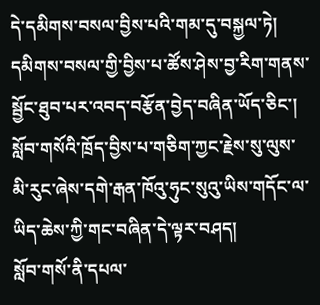དེ་དམིགས་བསལ་བྱིས་པའི་གམ་དུ་བསྐྱལ་ཏེ། དམིགས་བསལ་གྱི་བྱིས་པ་ཚོས་ཤེས་བྱ་རིག་གནས་སྦྱོང་ཐུབ་པར་འབད་བརྩོན་བྱེད་བཞིན་ཡོད་ཅིང་། སློབ་གསོའི་ཁྲོད་བྱིས་པ་གཅིག་ཀྱང་རྗེས་སུ་ལུས་མི་རུང་ཞེས་དགེ་རྒན་ཁོའུ་ཧུང་སུའུ་ཡིས་གདོང་ལ་ཡིད་ཆེས་ཀྱི་གང་བཞིན་དེ་ལྟར་བཤད།
སློབ་གསོ་ནི་དཔལ་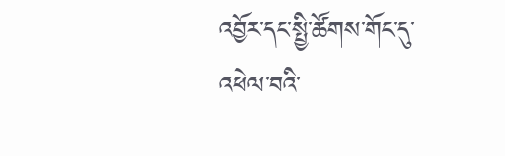འབྱོར་དང་སྤྱི་ཚོགས་གོང་དུ་འཕེལ་བའི་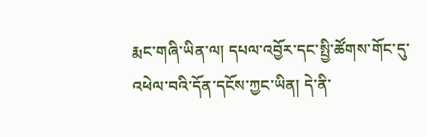རྨང་གཞི་ཡིན་ལ། དཔལ་འབྱོར་དང་སྤྱི་ཚོགས་གོང་དུ་འཕེལ་བའི་དོན་དངོས་ཀྱང་ཡིན། དེ་ནི་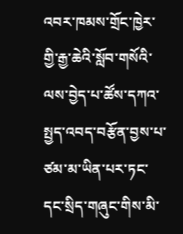འབར་ཁམས་གྲོང་ཁྱེར་གྱི་རྒྱ་ཆེའི་སློབ་གསོའི་ལས་བྱེད་པ་ཚོས་དཀའ་སྤྱད་འབད་བརྩོན་བྱས་པ་ཙམ་མ་ཡིན་པར་ཏང་དང་སྲིད་གཞུང་གིས་མི་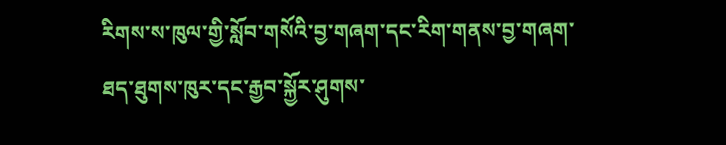རིགས་ས་ཁུལ་གྱི་སློབ་གསོའི་བྱ་གཞག་དང་རིག་གནས་བྱ་གཞག་ཐད་ཐུགས་ཁུར་དང་རྒྱབ་སྐྱོར་ཤུགས་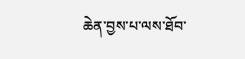ཆེན་བྱས་པ་ལས་ཐོབ་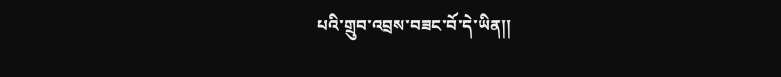པའི་གྲུབ་འབྲས་བཟང་བོ་དེ་ཡིན།།